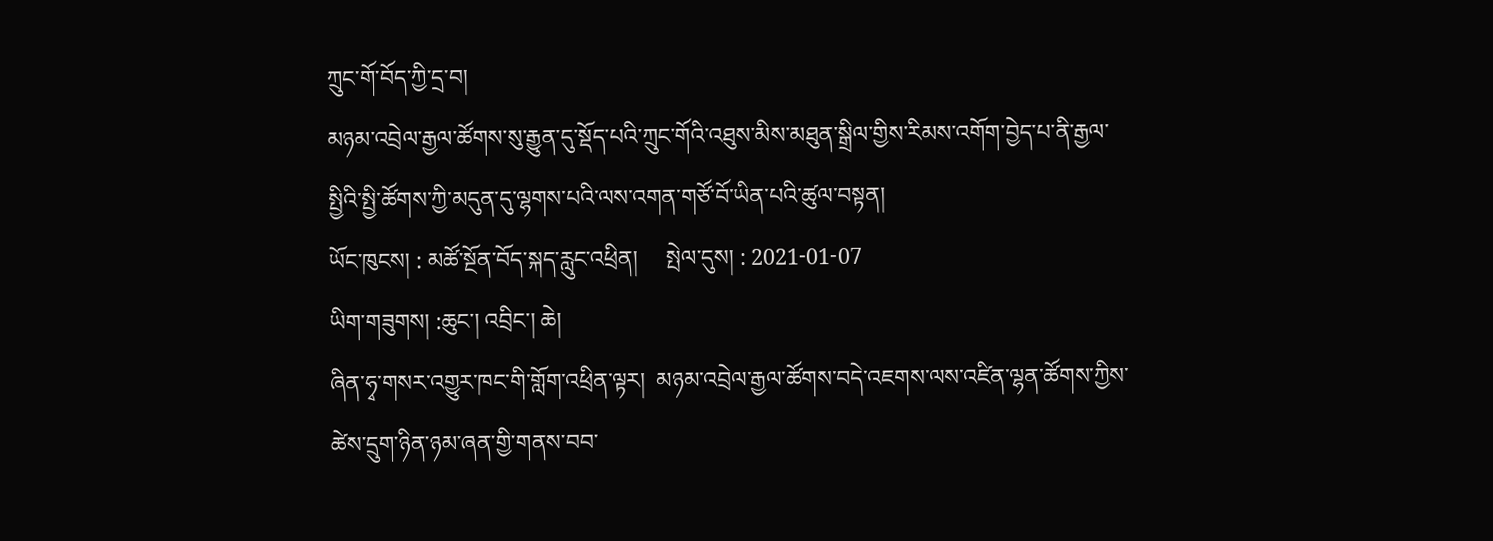ཀྲུང་གོ་བོད་ཀྱི་དྲ་བ།
མཉམ་འབྲེལ་རྒྱལ་ཚོགས་སུ་རྒྱུན་དུ་སྡོད་པའི་ཀྲུང་གོའི་འཐུས་མིས་མཐུན་སྒྲིལ་གྱིས་རིམས་འགོག་བྱེད་པ་ནི་རྒྱལ་སྤྱིའི་སྤྱི་ཚོགས་ཀྱི་མདུན་དུ་ལྷགས་པའི་ལས་འགན་གཙོ་བོ་ཡིན་པའི་ཚུལ་བསྟན།
ཡོང་ཁུངས། : མཚོ་སྔོན་བོད་སྐད་རླུང་འཕྲིན།     སྤེལ་དུས། : 2021-01-07
ཡིག་གཟུགས། :ཆུང་། འབྲིང་། ཆེ།
ཞིན་ཧྭ་གསར་འགྱུར་ཁང་གི་གློག་འཕྲིན་ལྟར།  མཉམ་འབྲེལ་རྒྱལ་ཚོགས་བདེ་འཇགས་ལས་འཛིན་ལྷན་ཚོགས་ཀྱིས་ཚེས་དྲུག་ཉིན་ཉམ་ཞན་གྱི་གནས་བབ་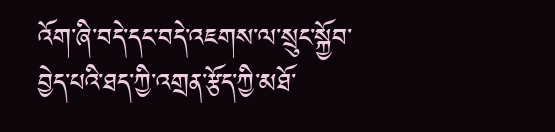འོག་ཞི་བདེ་དང་བདེ་འཇགས་ལ་སྲུང་སྐྱོབ་བྱེད་པའི་ཐད་ཀྱི་འགྲན་རྩོད་ཀྱི་མཐོ་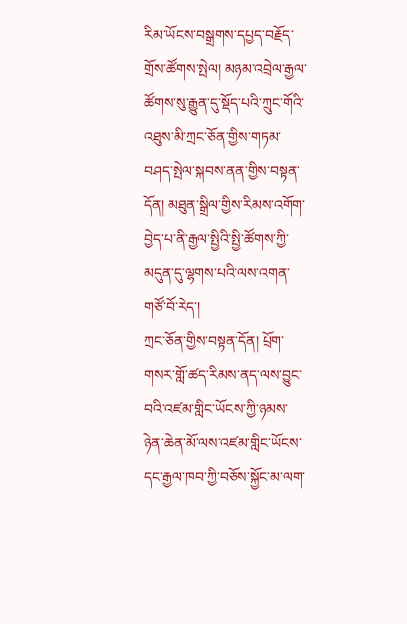རིམ་ཡོངས་བསྒྲགས་དཔྱད་བརྗོད་གྲོས་ཚོགས་སྤེལ། མཉམ་འབྲེལ་རྒྱལ་ཚོགས་སུ་རྒྱུན་དུ་སྡོད་པའི་ཀྲུང་གོའི་འཐུས་མི་ཀྲང་ཅོན་གྱིས་གཏམ་བཤད་སྤེལ་སྐབས་ནན་གྱིས་བསྟན་དོན། མཐུན་སྒྲིལ་གྱིས་རིམས་འགོག་བྱེད་པ་ནི་རྒྱལ་སྤྱིའི་སྤྱི་ཚོགས་ཀྱི་མདུན་དུ་ལྷགས་པའི་ལས་འགན་གཙོ་བོ་རེད་།
ཀྲང་ཅོན་གྱིས་བསྟན་དོན། པྲོག་གསར་གློ་ཚད་རིམས་ནད་ལས་བྱུང་བའི་འཛམ་གླིང་ཡོངས་ཀྱི་ཉམས་ཉེན་ཆེན་མོ་ལས་འཛམ་གླིང་ཡོངས་དང་རྒྱལ་ཁབ་ཀྱི་བཅོས་སྐྱོང་མ་ལག་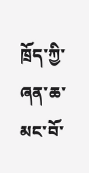ཁྲོད་ཀྱི་ཞན་ཆ་མང་བོ་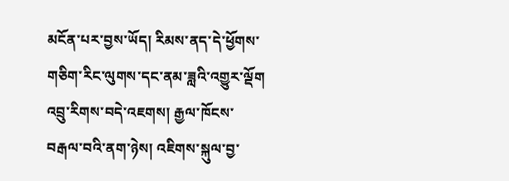མངོན་པར་བྱས་ཡོད། རིམས་ནད་དེ་ཕྱོགས་གཅིག་རིང་ལུགས་དང་ནམ་ཟླའི་འགྱུར་ལྡོག འབྲུ་རིགས་བདེ་འཇགས། རྒྱལ་ཁོངས་བརྒལ་བའི་ནག་ཉེས། འཇིགས་སྐུལ་བྱ་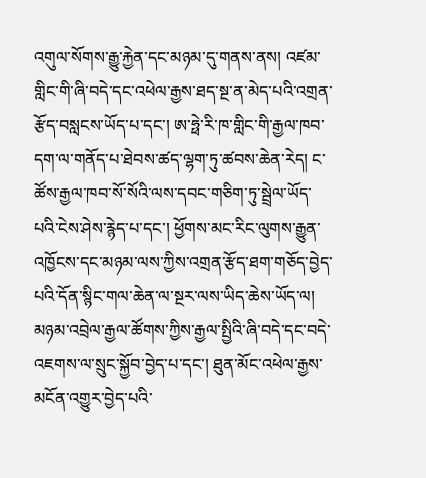འགུལ་སོགས་རྒྱུ་རྐྱེན་དང་མཉམ་དུ་གནས་ནས། འཛམ་གླིང་གི་ཞི་བདེ་དང་འཕེལ་རྒྱས་ཐད་སྔ་ན་མེད་པའི་འགྲན་རྩོད་བསླངས་ཡོད་པ་དང་། ཨ་ཧྥེ་རི་ཁ་གླིང་གི་རྒྱལ་ཁབ་དག་ལ་གནོད་པ་ཐེབས་ཚད་ལྷག་ཏུ་ཚབས་ཆེན་རེད། ང་ཚོས་རྒྱལ་ཁབ་སོ་སོའི་ལས་དབང་གཅིག་ཏུ་སྦྲེལ་ཡོད་པའི་ངེས་ཤེས་རྙེད་པ་དང་། ཕྱོགས་མང་རིང་ལུགས་རྒྱུན་འཁྱོངས་དང་མཉམ་ལས་ཀྱིས་འགྲན་རྩོད་ཐག་གཅོད་བྱེད་པའི་དོན་སྙིང་གལ་ཆེན་ལ་སྔར་ལས་ཡིད་ཆེས་ཡོད་ལ། མཉམ་འབྲེལ་རྒྱལ་ཚོགས་ཀྱིས་རྒྱལ་སྤྱིའི་ཞི་བདེ་དང་བདེ་འཇགས་ལ་སྲུང་སྐྱོབ་བྱེད་པ་དང་། ཐུན་མོང་འཕེལ་རྒྱས་མངོན་འགྱུར་བྱེད་པའི་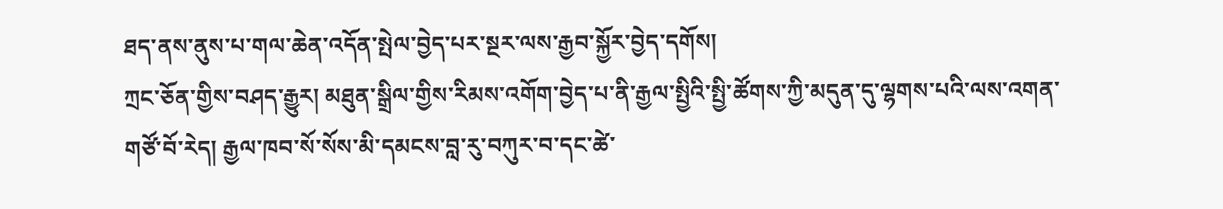ཐད་ནས་ནུས་པ་གལ་ཆེན་འདོན་སྤེལ་བྱེད་པར་སྔར་ལས་རྒྱབ་སྐྱོར་བྱེད་དགོས།
ཀྲང་ཅོན་གྱིས་བཤད་རྒྱུར། མཐུན་སྒྲིལ་གྱིས་རིམས་འགོག་བྱེད་པ་ནི་རྒྱལ་སྤྱིའི་སྤྱི་ཚོགས་ཀྱི་མདུན་དུ་ལྷགས་པའི་ལས་འགན་གཙོ་བོ་རེད། རྒྱལ་ཁབ་སོ་སོས་མི་དམངས་བླ་རུ་བཀུར་བ་དང་ཚེ་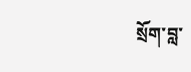སྲོག་བླ་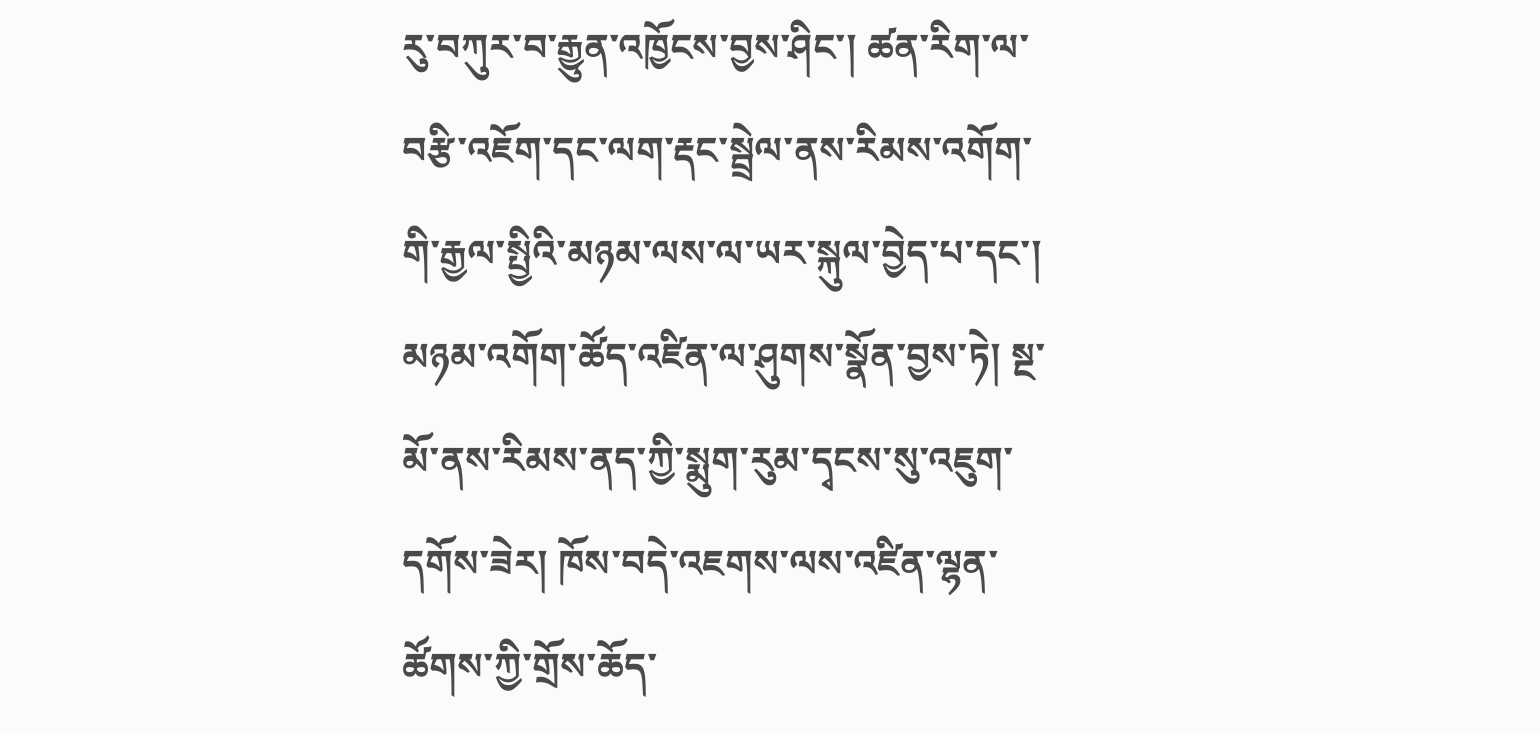རུ་བཀུར་བ་རྒྱུན་འཁྱོངས་བྱས་ཤིང་། ཚན་རིག་ལ་བརྩི་འཇོག་དང་ལག་རྡང་སྦྲེལ་ནས་རིམས་འགོག་གི་རྒྱལ་སྤྱིའི་མཉམ་ལས་ལ་ཡར་སྐུལ་བྱེད་པ་དང་། མཉམ་འགོག་ཚོད་འཛིན་ལ་ཤུགས་སྣོན་བྱས་ཏེ། སྔ་མོ་ནས་རིམས་ནད་ཀྱི་སྨུག་རུམ་དྭངས་སུ་འཇུག་དགོས་ཟེར། ཁོས་བདེ་འཇགས་ལས་འཛིན་ལྷན་ཚོགས་ཀྱི་གྲོས་ཆོད་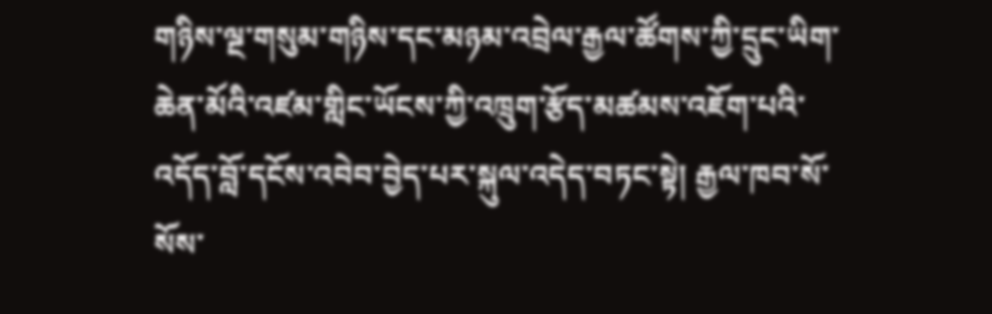གཉིས་ལྔ་གསུམ་གཉིས་དང་མཉམ་འབྲེལ་རྒྱལ་ཚོགས་ཀྱི་དྲུང་ཡིག་ཆེན་མོའི་འཛམ་གླིང་ཡོངས་ཀྱི་འཁྲུག་རྩོད་མཚམས་འཇོག་པའི་འདོད་བློ་དངོས་འབེབ་བྱེད་པར་སྐུལ་འདེད་བཏང་སྟེ། རྒྱལ་ཁབ་སོ་སོས་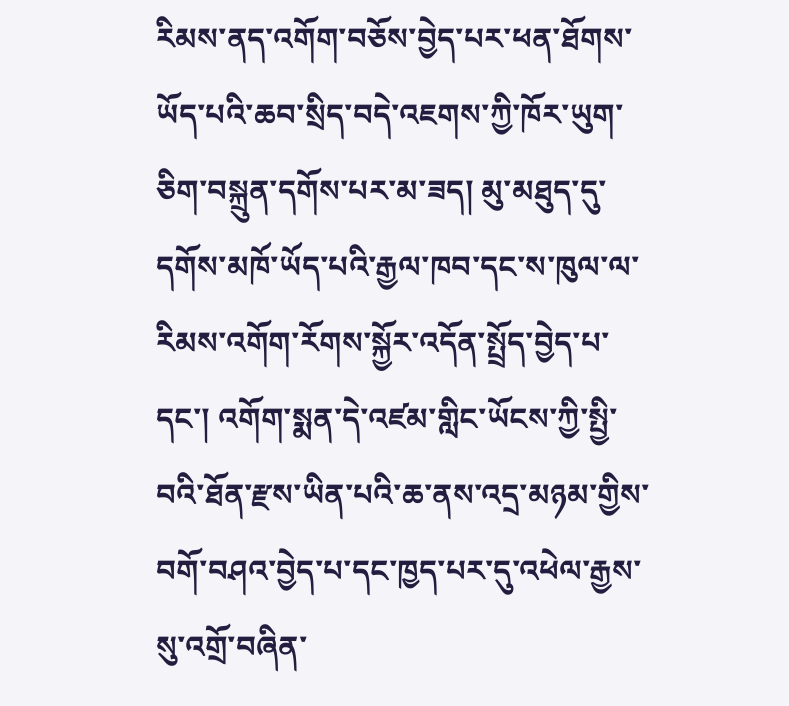རིམས་ནད་འགོག་བཅོས་བྱེད་པར་ཕན་ཐོགས་ཡོད་པའི་ཆབ་སྲིད་བདེ་འཇགས་ཀྱི་ཁོར་ཡུག་ཅིག་བསྐྲུན་དགོས་པར་མ་ཟད། མུ་མཐུད་དུ་དགོས་མཁོ་ཡོད་པའི་རྒྱལ་ཁབ་དང་ས་ཁུལ་ལ་རིམས་འགོག་རོགས་སྐྱོར་འདོན་སྤྲོད་བྱེད་པ་དང་། འགོག་སྨན་དེ་འཛམ་གླིང་ཡོངས་ཀྱི་སྤྱི་བའི་ཐོན་རྫས་ཡིན་པའི་ཆ་ནས་འདྲ་མཉམ་གྱིས་བགོ་བཤའ་བྱེད་པ་དང་ཁྱད་པར་དུ་འཕེལ་རྒྱས་སུ་འགྲོ་བཞིན་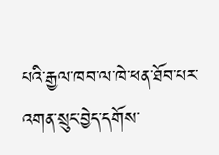པའི་རྒྱལ་ཁབ་ལ་ཁེ་ཕན་ཐོབ་པར་འགན་སྲུང་བྱེད་དགོས་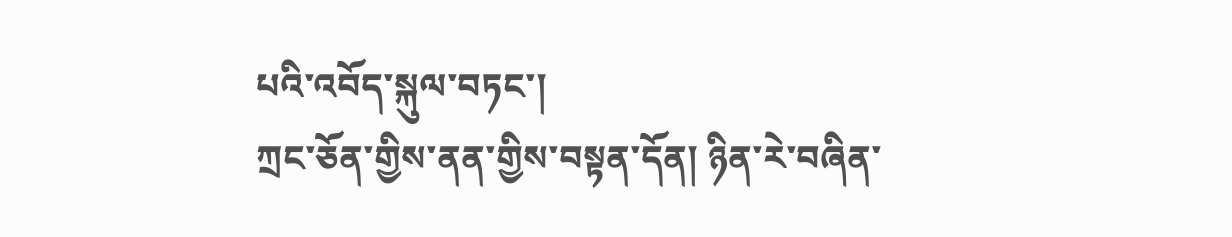པའི་འབོད་སྐུལ་བཏང་།
ཀྲང་ཅོན་གྱིས་ནན་གྱིས་བསྟན་དོན། ཉིན་རེ་བཞིན་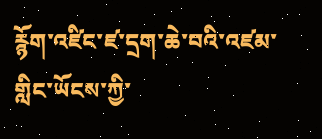རྙོག་འཛིང་ཛ་དྲག་ཆེ་བའི་འཛམ་གླིང་ཡོངས་ཀྱི་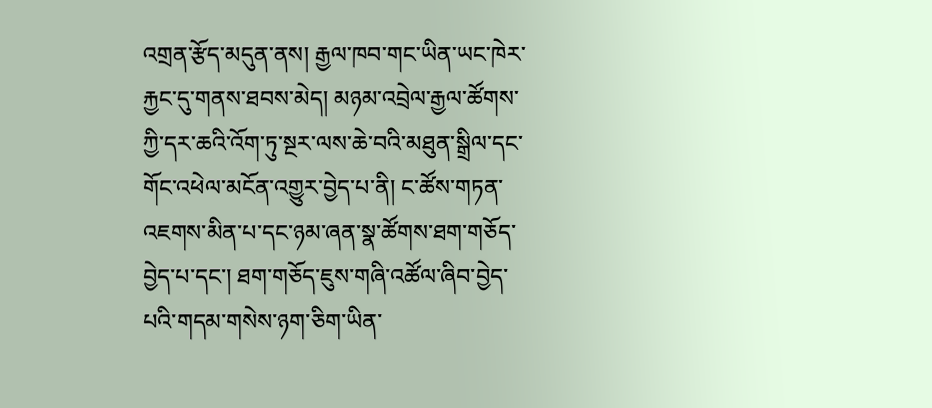འགྲན་རྩོད་མདུན་ནས། རྒྱལ་ཁབ་གང་ཡིན་ཡང་ཁེར་རྐྱང་དུ་གནས་ཐབས་མེད། མཉམ་འབྲེལ་རྒྱལ་ཚོགས་ཀྱི་དར་ཆའི་འོག་ཏུ་སྔར་ལས་ཆེ་བའི་མཐུན་སྒྲིལ་དང་གོང་འཕེལ་མངོན་འགྱུར་བྱེད་པ་ནི། ང་ཚོས་གཏན་འཇགས་མིན་པ་དང་ཉམ་ཞན་སྣ་ཚོགས་ཐག་གཅོད་བྱེད་པ་དང་། ཐག་གཅོད་ཇུས་གཞི་འཚོལ་ཞིབ་བྱེད་པའི་གདམ་གསེས་ཉག་ཅིག་ཡིན་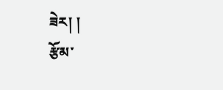ཟེར། །
རྩོམ་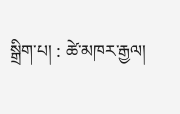སྒྲིག་པ། : ཚེ་མཁར་རྒྱལ།